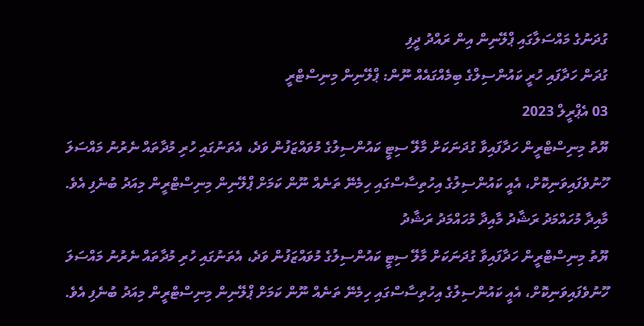ގުދަނުގެ މައްސަލާގައި ޕްލޭނިން އިން ރައްދު ދީފި
ގުދަން ހަދާފައި ހުރީ ކައުންސިލްގެ ބިމެއްގައެއް ނޫން: ޕްލޭނިން މިނިސްޓްރީ
03 އެޕްރީލް 2023
ޔޫތު މިނިސްޓްރީން ހަދާފައިވާ ގުދަނަކަށް މާލޭ ސިޓީ ކައުންސިލުގެ މުވައްޒަފުން ވަދެ، އެތަނުގައި ހުރި މުދާތައް ނެރުނު މައްސަލަ ހޫނުވެފައިވަނިކޮށް، އެއީ ކައުންސިލުގެ އިހުތިސާސްގައި ހިމެނޭ ތަނެއް ނޫން ކަމަށް ޕްލޭނިން މިނިސްޓްރީން މިއަދު ބުނެފި އެވެ.
މާއިދާ މުހައްމަދު ރަޝާދު މާއިދާ މުހައްމަދު ރަޝާދު
ޔޫތު މިނިސްޓްރީން ހަދާފައިވާ ގުދަނަކަށް މާލޭ ސިޓީ ކައުންސިލުގެ މުވައްޒަފުން ވަދެ، އެތަނުގައި ހުރި މުދާތައް ނެރުނު މައްސަލަ ހޫނުވެފައިވަނިކޮށް، އެއީ ކައުންސިލުގެ އިހުތިސާސްގައި ހިމެނޭ ތަނެއް ނޫން ކަމަށް ޕްލޭނިން މިނިސްޓްރީން މިއަދު ބުނެފި އެވެ.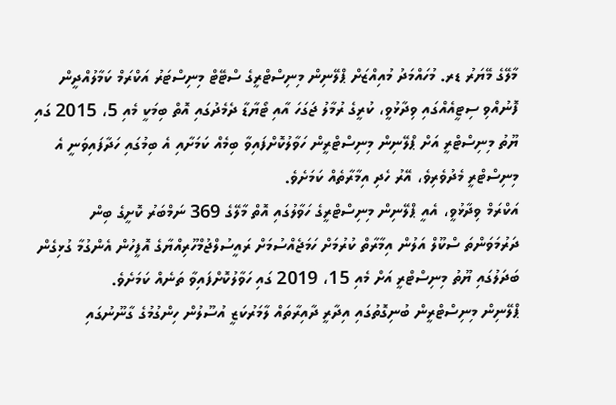މާލޭގެ މޭޔަރު ޑރ. މުހައްމަދު މުއިއްޒަށް ޕްލޭނިން މިނިސްޓްރީގެ ސްޓޭޓް މިނިސްޓަރު އަކްރަމް ކަމާލުއްދީން ފޮނުއްވި ސިޓީއެއްގައި ވިދާޅުވީ، ކުރީގެ ރުމާލު ޖަގަހަ އާއި ޓޯޔާޑާ ދެމެދުގައި އޮތް ބިމަކީ މެއި 5، 2015 ގައި ޔޫތު މިނިސްޓްރީ އަށް ޕްލޭނިން މިނިސްޓްރީން ހަވާލުކޮށްފައިވާ ބިމެއް ކަމަށާއި އެ ބިމުގައި ހަދާފައިވަނީ އެ މިނިސްޓްރީ މެދުވެރިވެ، އޭރު ހެދި އިމާރާތެއް ކަމަށެވެ.
އަކްރަމް ވިދާޅުވީ، އެއީ ޕްލޭނިން މިނިސްޓްރީގެ ހަވާލުގައި އޮތް މާލޭގެ 369 ނަމްބަރު ކޮށީގެ ބިން ދަރުމަވަންތަ ސްކޫލް އަލުން އިމާރާތް ކުރުމަށް ހަމަޖެއްސުމަށް ރައީސުލްޖުމްހޫރިއްޔާގެ އޮފީހުން އެންގުމާ ގުޅިގެން ބަދަލުގައި ޔޫތު މިނިސްޓްރީ އަށް މެއި 15، 2019 ގައި ހަވާލުކޮށްފައިވާ ތަނެއް ކަމަށެވެ.
ޕްލޭނިން މިނިސްޓްރީން ބުނިގޮތުގައި އިދާރީ ދާއިރާތައް ލާމަރުކަޒީ އުސޫލުން ހިންގުމުގެ ގާނޫނުގައި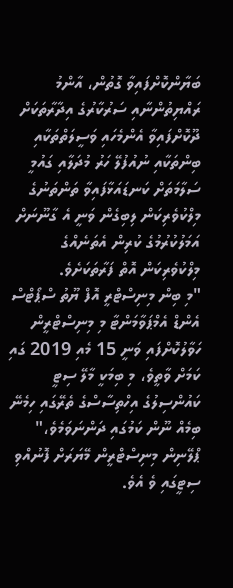ބަޔާންކޮށްފައިވާ ގޮތުން، އާންމު ރައްޔިތުންނާއި ސަރުކާރުގެ އިދާރާތަކަށް ދޫކޮށްފައިވާ އެންމެހައި ވަސީލަތްތަކާއި ބިންތަކާއި ނުއުފުލޭ ހަރު މުދަލާއި ގައުމީ ސަލާމަތަށް ކަނޑައަޅާފައިވާ ތަންތަނުގެ މިލްކުވެރިކަން ލިބިގެން ވަނީ އެ ގާނޫނަށް އަމަލުކުރުމުގެ ކުރިން އެތަނެއްގެ މިލްކުވެރިކަން އޮތް ފަރާތަކަށެވެ.
"މި ބިން މިނިސްޓްރީ އޮފް ޔޫތު ސްޕޯޓްސް އެންޑް އެމްޕަވާމަންޓާ މި މިނިސްޓްރީން ހަވާލުކޮށްފައި ވަނީ 15 މެއި 2019 ގައި ކަމަށް ވާތީވެ، މި ބިމަކީ މާލޭ ސިޓީ ކައުންސިލުގެ އިހްތިސާސްގެ ތެރޭގައި ހިމެނޭ ބިމެއް ނޫން ކަމުގައި ދަންނަވަމެވެ،" ޕްލޭނިން މިނިސްޓްރީން މޭޔަރަށް ފޮނުއްވި ސިޓީގައި ވެ އެވެ.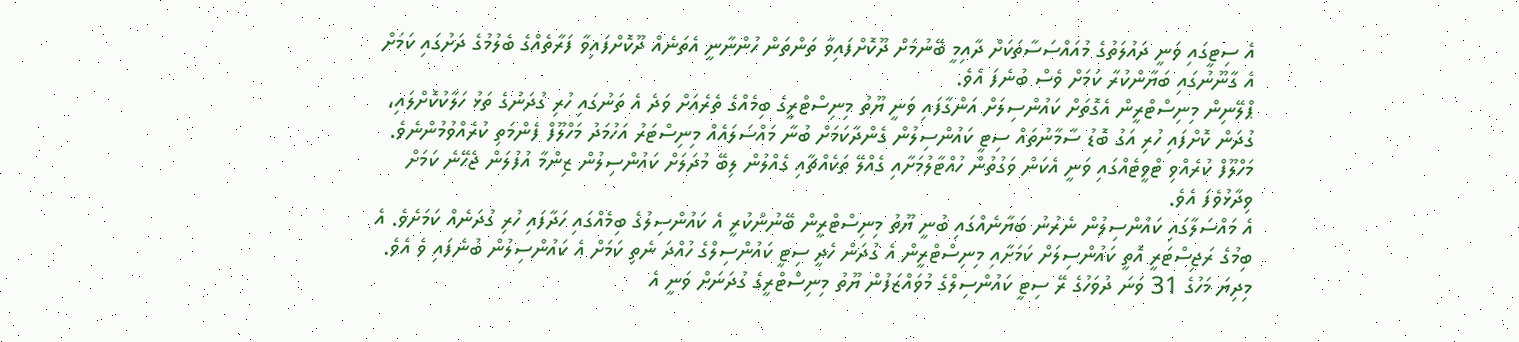އެ ސިޓީގައި ވަނީ ދައުލަތުގެ މުއައްސަސާތަކަށް ދާއިމީ ބޭނުމަށް ދޫކޮށްފައިވާ ތަންތަން ހުންނާނީ އެތަނެއް ދޫކޮށްފައިވާ ފަރާތެއްގެ ބެލުމުގެ ދަށުގައި ކަމަށް އެ ގާނޫނުގައި ބަޔާންކުރާ ކަމަށް ވެސް ބުނެފަ އެވެ.
ޕްލޭނިން މިނިސްޓްރީން އެގޮތަށް ކައުންސިލަށް އަންގާފައި ވަނީ ޔޫތު މިނިސްޓްރީގެ ބިމެއްގެ ތެރެއަށް ވަދެ އެ ތަނުގައި ހުރި ގުދަނުގެ ތަޅު ހަލާކުކޮށްލައި، ގުދަން ކޮށްފައި ހުރި އަގު ބޮޑު ސާމާނުތައް ސިޓީ ކައުންސިލުން ގެންދާކަމަށް ބުނާ މައްސަލައެއް މިނިސްޓަރު އަހުމަދު މަހްލޫފް ފެންމަތި ކުރެއްވުމުންނެވެ.
މަހްލޫފް ކުރެއްވި ޓްވީޓެއްގައި ވަނީ އެކަން ވަގުތުން ހުއްޓާލުމަށާއި ގެއްލޭ ތަކެއްޗާއި ގެއްލުން ލިބޭ މުދަލަށް ކައުންސިލުން ޒިންމާ އުފުލަން ޖެހޭނެ ކަމަށް ވިދާޅުވެފަ އެވެ.
އެ މައްސަލާގައި ކައުންސިލުން ނެރުނު ބަޔާނެއްގައި ބުނީ ޔޫތު މިނިސްޓްރީން ބޭނުންކުރީ އެ ކައުންސިލުގެ ބިމެއްގައި ހަދާފައި ހުރި ގުދަނެއް ކަމަށެވެ. އެ ބިމުގެ ރަޖިސްޓަރީ އޮތީ ކައުންސިލަށް ކަމަށާއި މިނިސްޓްރީން އެ ގުދަން ހެދީ ސިޓީ ކައުންސިލްގެ ހުއްދަ ނެތި ކަމަށް އެ ކައުންސިލުން ބުނެފައި ވެ އެވެ.
މިދިޔަ މަހުގެ 31 ވަނަ ދުވަހުގެ ރޭ ސިޓީ ކައުންސިލްގެ މުވައްޒަފުން ޔޫތު މިނިސްޓްރީގެ ގުދަނަށް ވަނީ އެ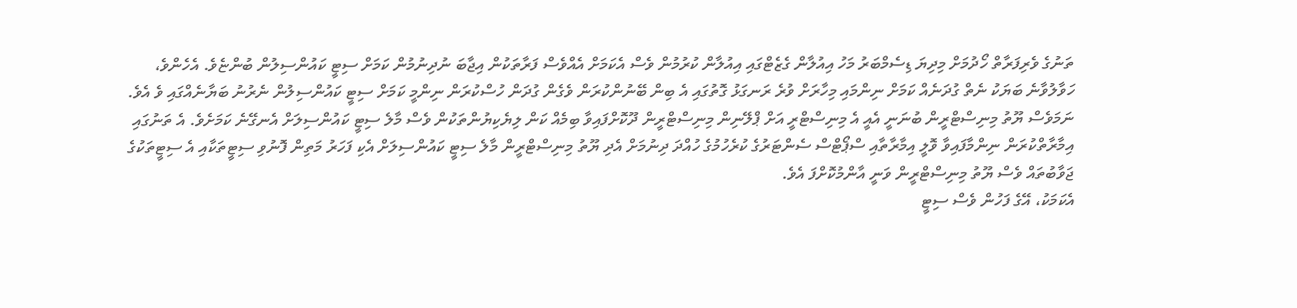ތަނުގެ ވެރިފަރާތް ހޯދުމަށް މިދިޔަ ޑިސެމްބަރު މަހު އިއުލާން ގެޒެޓްގައި އިއުލާން ކުރުމުން ވެސް އެކަމަށް އެއްވެސް ފަރާތަކުން އިޖާބަ ނުދިނުމުން ކަމަށް ސިޓީ ކައުންސިލުން ބުންޏެވެ. އެހެންވެ، ހަވާލުވާނެ ބަޔަކު ނެތް ގުދަނެއް ކަމަށް ނިންމައި މިހާރަށް ވުރެ ރަނގަޅު ގޮތުގައި އެ ބިން ބޭނުންކުރަން ވެގެން ގުދަން ހުސްކުރަން ނިންމީ ކަމަށް ސިޓީ ކައުންސިލުން ނެރުނު ބަޔާނެއްގައި ވެ އެވެ.
ނަމަވެސް ޔޫތު މިނިސްޓްރީން ބުނަނީ އެއީ އެ މިނިސްޓްރީ އަށް ޕްލޭނިން މިނިސްޓްރީން ދޫކޮށްފައިވާ ބިމެއް ކަން ލިޔެކިޔުންތަކުން ވެސް މާލެ ސިޓީ ކައުންސިލަށް އެނގޭނެ ކަމަށެވެ. އެ ތަނުގައި އިމާރާތްކުރަން ނިންމާފައިވާ ވޮލީ އިމާރާތާއި ސްޕޯޓްސް ސެންޓަރުގެ ކުރެހުމުގެ ހުއްދަ ދިނުމަށް އެދި ޔޫތު މިނިސްޓްރީން މާލެ ސިޓީ ކައުންސިލަށް އެކި ފަހަރު މަތިން ފޮނުވި ސިޓީތަކާއި އެ ސިޓީތަކުގެ ޖަވާބުތައް ވެސް ޔޫތު މިނިސްޓްރީން ވަނީ އާންމުކޮށްފަ އެވެ.
އެކަމަކު، އޭގެ ފަހުން ވެސް ސިޓީ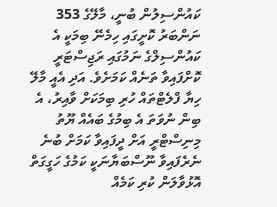ކައުންސިލުން ބުނީ، މާލޭގެ 353 ނަންބަރު ކޮށީގައި ހިމެނޭ ބިމަކީ އެ ކައުންސިލްގެ ނަމުގައި ރަޖިސްޓަރީ ކޮށްފައިވާ ތަނެއް ކަމަށެވެ. އަދި އެއީ މާލޭ ހިޔާ ފްލެޓްތައް ހުރި ބިމަކަށް ވާއިރު، އެ ބިން ނުވަތަ އެ ބިމުގެ ބައެއް ޔޫތު މިނިސްޓްރީ އަށް ދީފައިވާ ކަމަށް ބުނެ ނެރެފައިވާ ނޫސްބަޔާނަކީ ކަމުގެ ހަގީގަތް އޮޅުވާލަން ކުރި ކަމެއް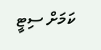ކަމަށް ސިޓީ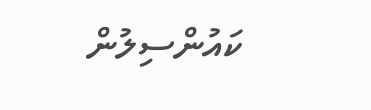ކައުންސިލުން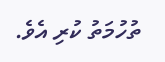ތުހުމަތު ކުރި އެވެ.